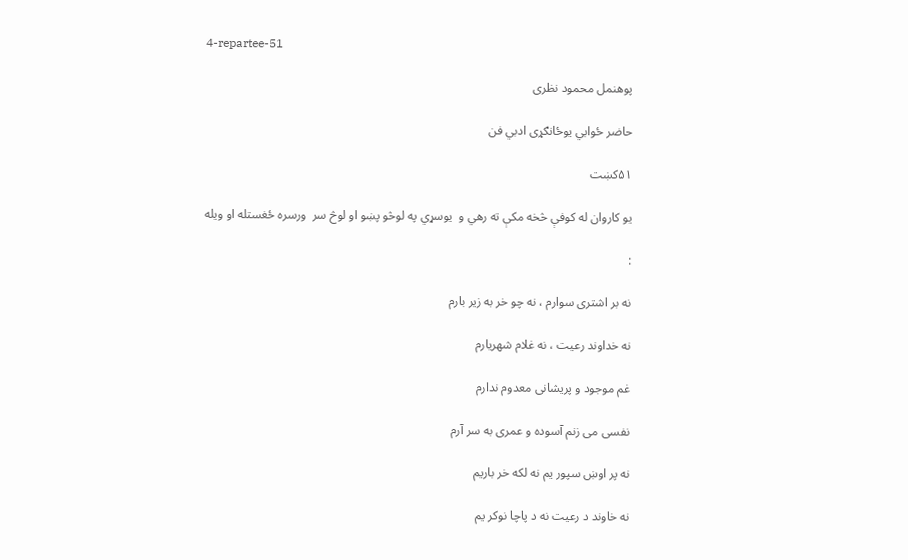4-repartee-51

پوهنمل محمود نظری

حاضر ځوابي یوځانګړی ادبي فن

۵۱کښت

یو کاروان له کوفې څخه مکې ته رهي و  یوسړي په لوڅو پښو او لوڅ سر  ورسره ځغستله او ویله

:

نه بر اشترى سوارم ، نه چو خر به زير بارم

نه خداوند رعيت ، نه غلام شهريارم

غم موجود و پريشانى معدوم ندارم

نفسى مى زنم آسوده و عمرى به سر آرم

نه پر اوښ سپور یم نه لکه خر باریم

نه خاوند د رعیت نه د پاچا نوکر یم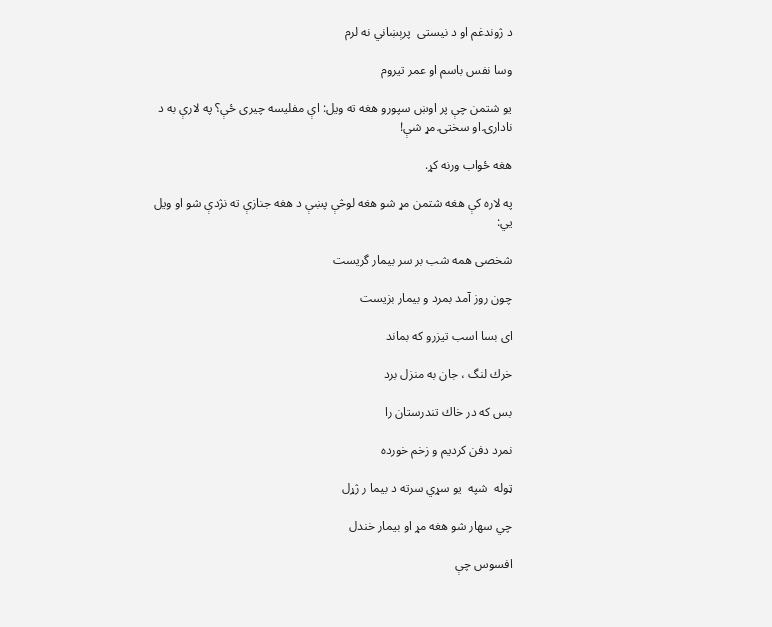د ژوندغم او د نیستی  پرېښاني نه لرم

وسا نفس باسم او عمر تیروم

یو شتمن چې پر اوښ سپورو هغه ته ویل: اې مفلیسه چیری ځې؟ په لارې به د نادارۍ او سختۍ مړ شې!

هغه ځواب ورنه کړ.

په لاره کې هغه شتمن مړ شو هغه لوڅې پښې د هغه جنازې ته نژدې شو او ویل يي:

شخصى همه شب بر سر بيمار گريست

چون روز آمد بمرد و بيمار بزيست

اى بسا اسب تيزرو كه بماند

خرك لنگ ، جان به منزل برد

بس كه در خاك تندرستان را

نمرد دفن كرديم و زخم خورده

ټوله  شپه  یو سړي سرته د بیما ر ژړل

چي سهار شو هغه مړ او بیمار خندل

افسوس چې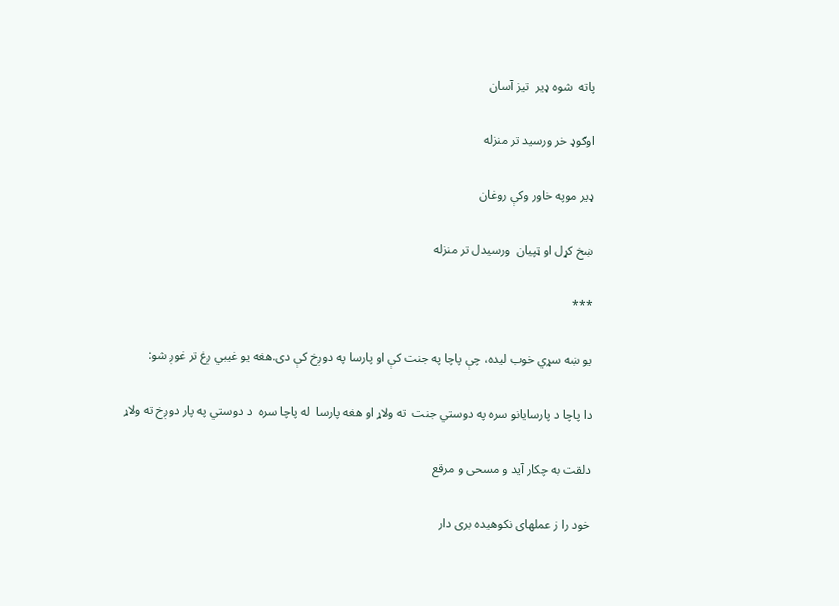پاته  شوه ډیر  تیز آسان

اوګوډ خر ورسید تر منزله

ډیر موپه خاور وکې روغان

ښخ کړل او ټپیان  ورسیدل تر منزله

***

یو ښه سړي خوب لیده، چې پاچا په جنت کې او پارسا په دوږخ کې دی.هغه یو غیبي ږغ تر غوږ شو:

دا پاچا د پارسایانو سره په دوستي جنت  ته ولاړ او هغه پارسا  له پاچا سره  د دوستي په پار دوږخ ته ولاړ

دلقت به چكار آيد و مسحى و مرقع

خود را ز عملهاى نكوهيده برى دار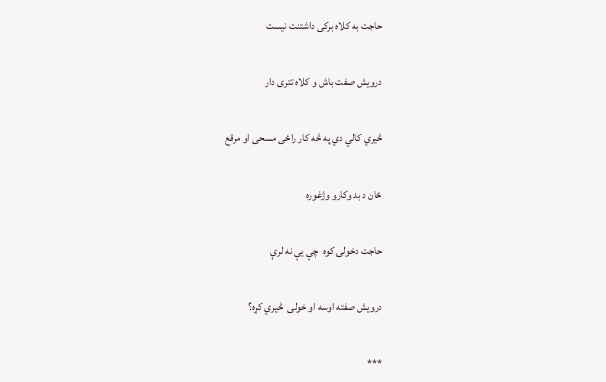حاجت به كلاه بركى داشتنت نيست

درويش صفت باش و كلاه تترى دار

څیري کالي دي په څه کار راځی مسحی او مرقع

ځان د بد وکارو وژغوره

حاجت دخولۍ کوه  چې يې نه لرې

درویش صفته اوسه او خولی  څیري کړه؟

***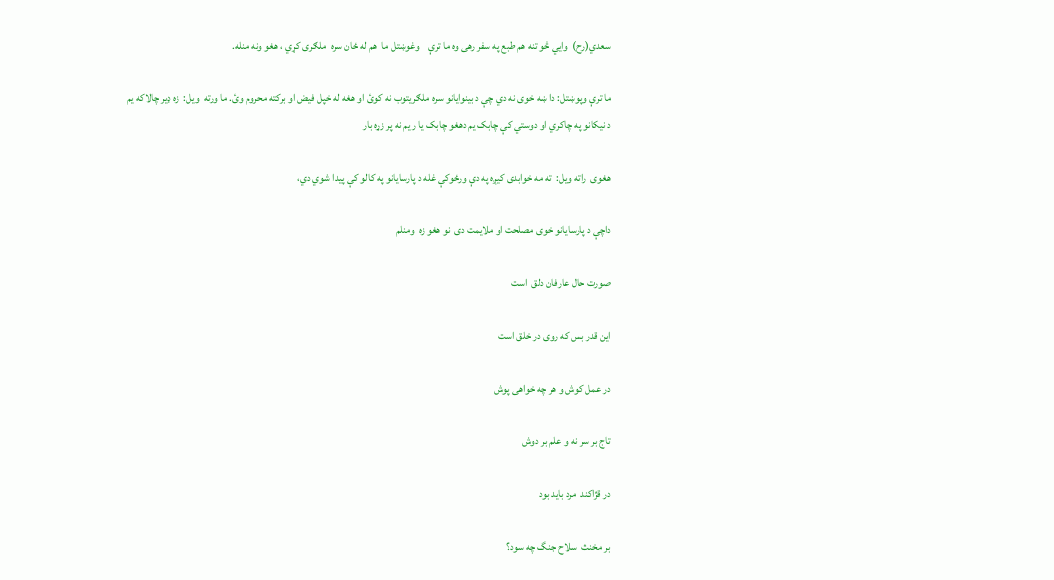سعدي(رح)  وایي څو تنه هم طبع په سفر رهی وه ما ترې    وغوښتل ما  هم له ځان سره  ملګری کړي ، هغو ونه منله.

ما ترې وپوښتل: دا ښه خوی نه دي چې د بینوایانو سره ملګريتوب نه کوئ او هغه له خپل فیض او برکته محروم وئ. ما ورته  ویل:  زه ډیر چالاکه یم د نیکانو په چاکري او دوستي کې چابک یم دهغو چابک یا ر یم نه پر زړه بار

هغوی  راته ویل:  ته مه خوابدی کیږه په دې ورځوکې غله د پارسایانو په کالو کې پیدا شوي دي،

داچې د پارسایانو خوی مصلحت او ملایمت دی  نو هغو زه  ومنلم

صورت حال عارفان دلق  است

اين قدر بس كه روى در خلق است

در عمل كوش و هر چه خواهى پوش

تاج بر سر نه و علم بر دوش

در قژاكند  مرد بايد بود

بر مخنث  سلاح جنگ چه سود؟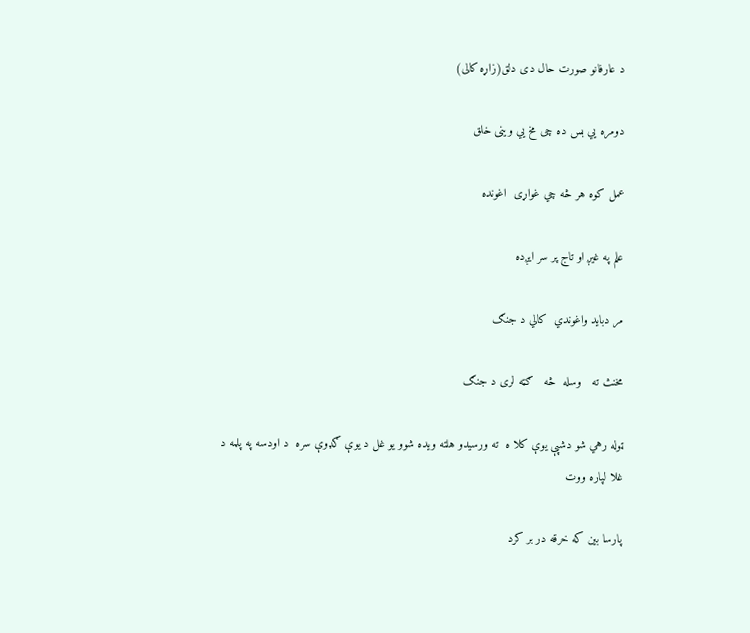د عارفانو صورت حال دی دلق(زاړه کالی)

دومره يي بس ده چی مخ يي وینی خلق

عمل کوه هر څه چي غواړی  اغونده

علم په غیږ او تاج پر سر ایږده

مر دباید واغوندي  کالي د جنګ

مخنث ته   وسله  څه   ګټه لری د جنګ

ټوله رهي شو دشپې یوې کلا ه  ته ورسیدو هلته ویده شوو یو غل د یوې ګډوې سره  د اودسه په پلمه د غلا لپاره ووت

پارسا بين كه خرقه در بر كرد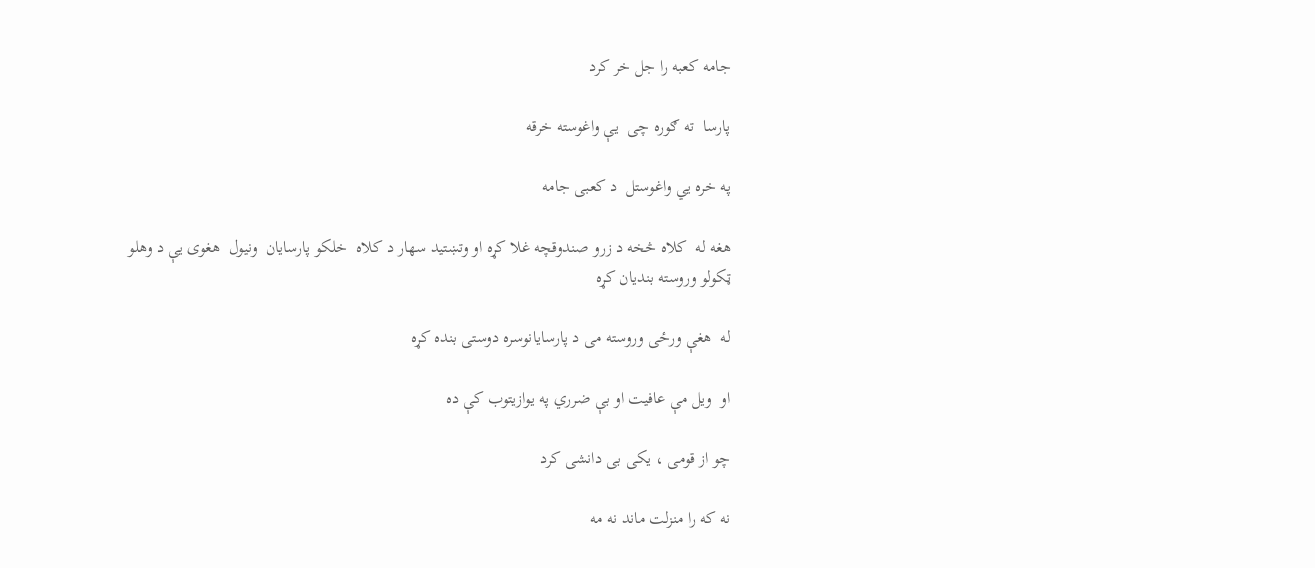جامه كعبه را جل خر كرد

پارسا  ته ګوره چی  یې واغوسته خرقه

په خره يي واغوستل  د کعبی جامه

هغه له  کلاه څخه د زرو صندوقچه غلا کړه او وتښتید سهار د کلاه  خلکو پارسایان  ونیول  هغوی یې د وهلو ټکولو وروسته بندیان کړه

له  هغې ورځی وروسته می د پارسایانوسره دوستی بنده کړه

او  ویل مې عافیت او بې ضرري په یوازیتوب کې ده

چو از قومى ، يكى بى دانشى كرد

نه كه را منزلت ماند نه مه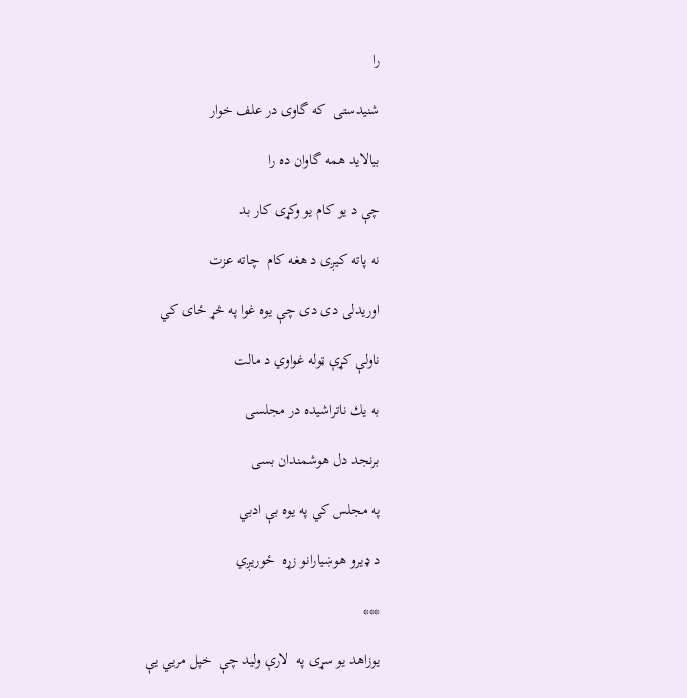را

شنيدستى  كه گاوى در علف خوار

بيالايد همه گاوان ده را

چې د یو کام یو وکړی کار بد

نه پاته کیږی د هغه کام  چاته عزت

اوریدلی دی دی چې یوه غوا په څړ ځای کي

ناولې کړې ټوله غواوي د مالت

به يك ناتراشيده در مجلسى

برنجد دل هوشمندان بسى

په مجلس کي په یوه بې ادبي

د ډیرو هوښیارانو زړه  ځوریږي

***

یوزاهد یو سړی په  لارې ولید چې  خپل مریي یې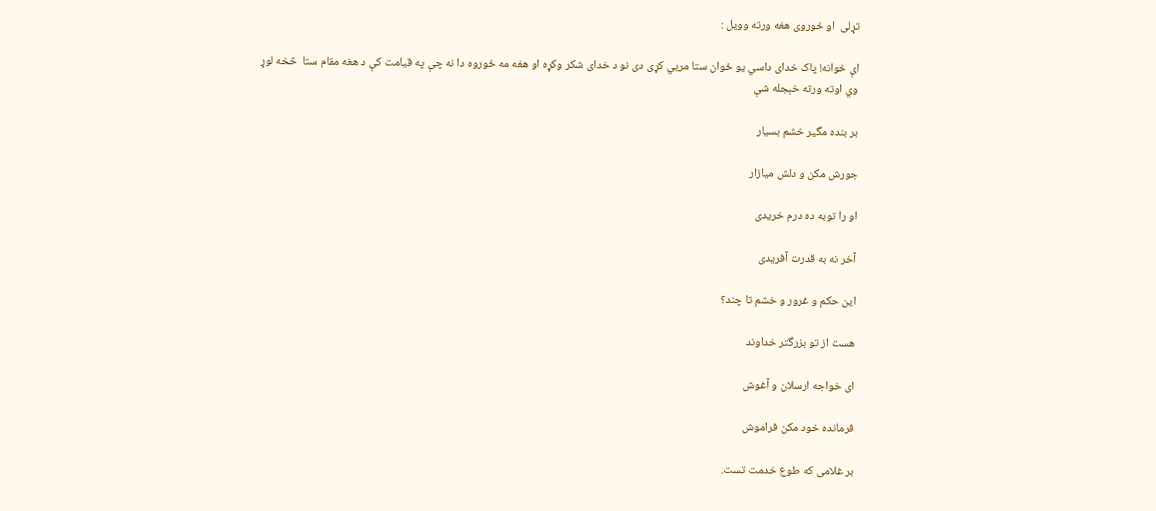تړلی  او ځوروی هغه ورته وویل :

اې ځوانه! پاک خدای داسي یو ځوان ستا مریي کړی دی نو د خدای شکر وکړه او هغه مه ځوروه دا نه چې په قیامت کې د هغه مقام ستا  څخه لوړ وي اوته ورته خېجله شې

بر بنده مگير خشم بسيار

جورش مكن و دلش ميازار

او را توبه ده درم خريدى

آخر نه به قدرت آفريدى

اين حكم و غرور و خشم تا چند؟

هست از تو بزرگتر خداوند

اى خواجه ارسلان و آغوش

فرمانده خود مكن فراموش

بر غلامى كه طوع خدمت تست.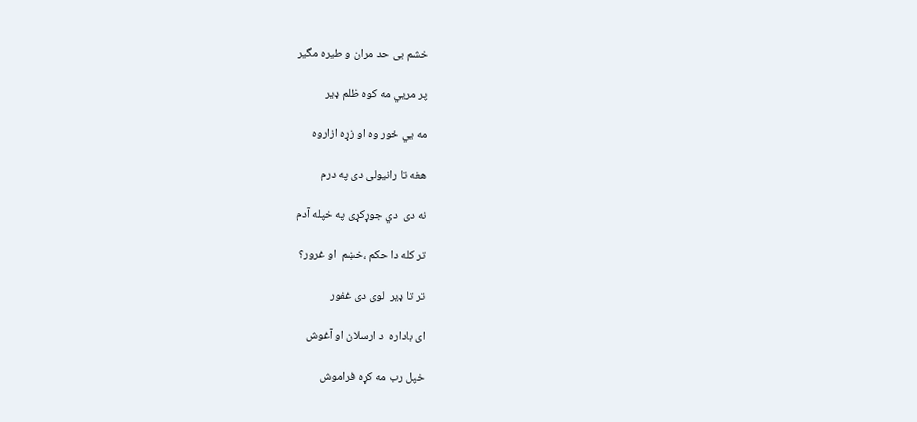خشم بى حد مران و طيره مگير

پر مریي مه کوه ظلم ډیر

مه يي ځور وه او زړه ازاروه

هغه تا رانیولی دی په درم

نه دی  دي جوړکړی په خپله آدم

تر کله دا حکم ،خښم  او غرور؟

تر تا ډیر  لوی دی غفور

ای باداره  د ارسلان او آغوش

خپل رب مه کړه فراموش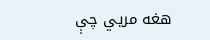هغه مریي چې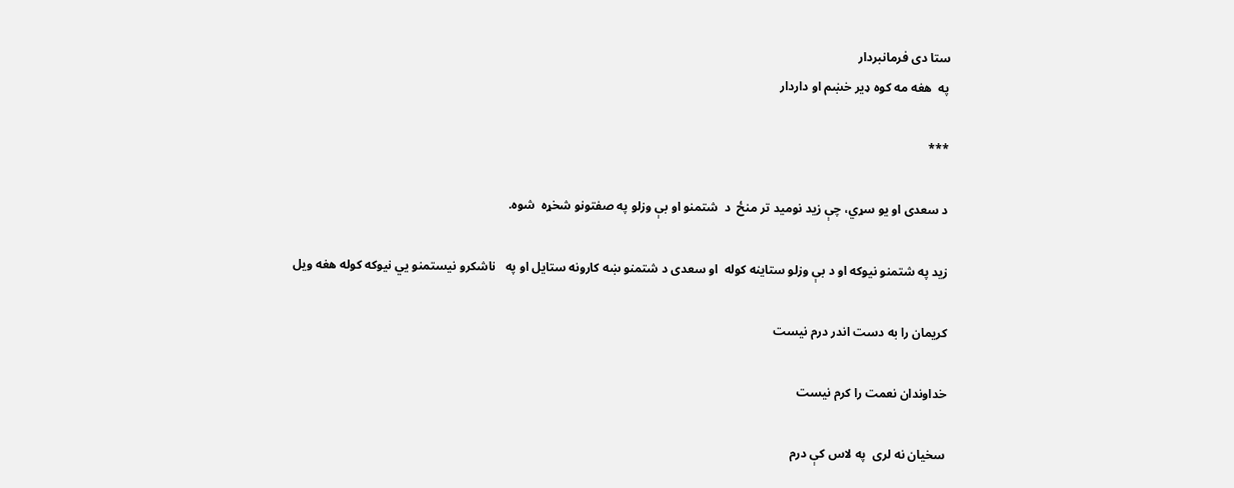ستا دی فرمانبردار
په  هغه مه کوه ډیر خښم او داردار

***

د سعدی او یو سړي، چې زید نومید تر منځ  د  شتمنو او بې وزلو په صفتونو شخړه  شوه.

زید په شتمنو نیوکه او د بې وزلو ستاینه کوله  او سعدی د شتمنو ښه کارونه ستایل او په   ناشکرو نیستمنو يي نیوکه کوله هغه ویل

كريمان را به دست اندر درم نيست

خداوندان نعمت را كرم نيست

سخیان نه لری  په لاس کې درم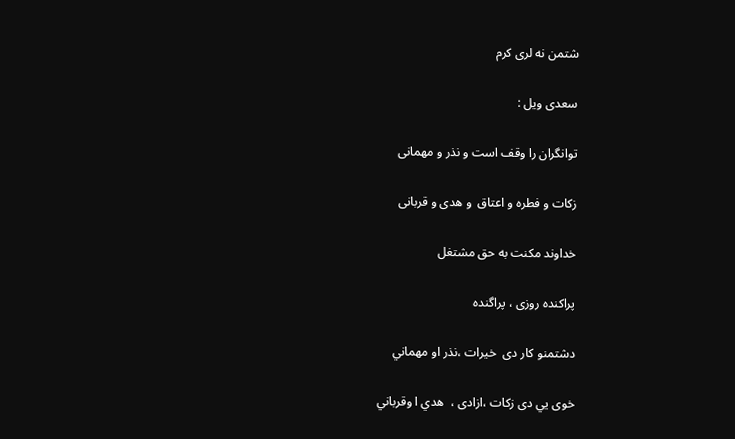شتمن نه لری کرم

سعدى ویل :

توانگران را وقف است و نذر و مهمانى

زكات و فطره و اعتاق  و هدى و قربانى

خداوند مكنت به حق مشتغل

پراكنده روزى ، پراگنده

دشتمنو کار دی  خیرات ،نذر او مهماني

خوی يي دی زکات ،ازادی ،  هدي ا وقرباني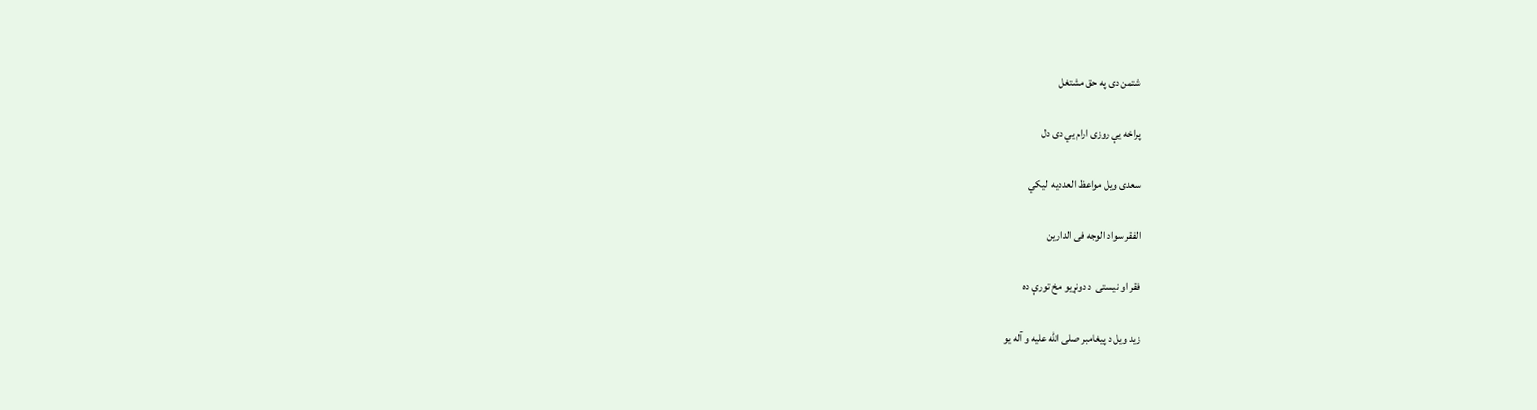شتمن دی په حق مشتغل

پراخه يې روزی ارام يي دی دل

سعدی ویل مواعظ العدديه  لیکي

الفقر سواد الوجه فى الدارين

فقر او نیستی  د دونړیو مخ تورې ده

زید ویل د پيغامبر صلى الله عليه و آله یو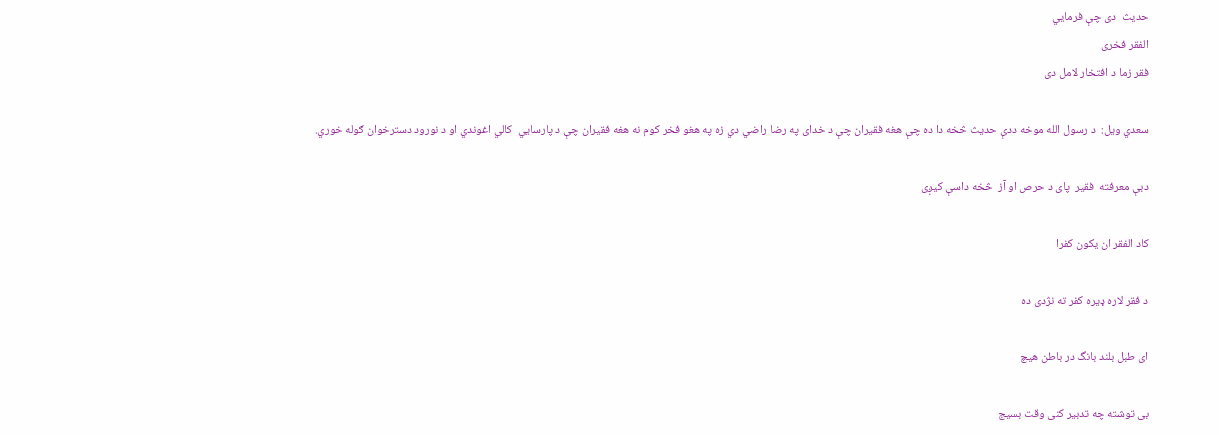حدیث  دی چې فرمایي
الفقر فخرى
فقر زما د افتخار لامل دی

سعدي ویل:  د رسول الله موخه ددې حدیث څخه دا ده چې هغه فقیران چې د خدای په رضا راضي دي زه په هغو فخر کوم نه هغه فقیران چې د پارسایي  کالي اغوندي او د نورود دسترخوان ګوله خوري.

دبې معرفته  فقیر  پای د حرص او آز  څخه داسې کیږی

كاد الفقر ان يكون كفرا

د فقر لاره ډیره کفر ته نژدی ده

اى طبل بلند بانگ در باطن هيچ

بى توشته چه تدبير كنى وقت بسيج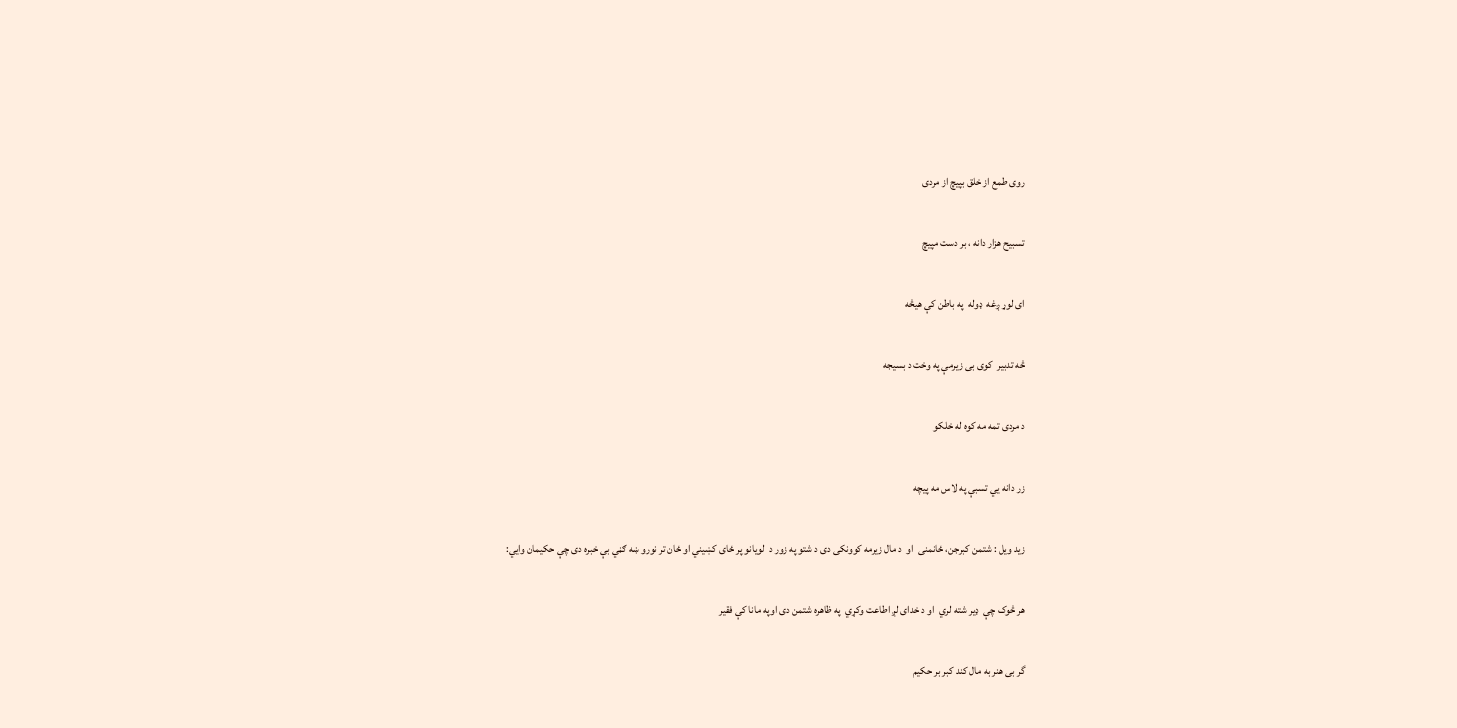روى طمع از خلق بپيچ از مردى

تسبيح هزار دانه ، بر دست مپيچ

ای لوړ ږغه  ډوله  په باطن کې هیڅه

څه تدبیر  کوی بی زیرمې په وخت د بسیجه

د مردی تمه مه کوه له خلکو

زر دانه یي تسبې په لاس مه پيچه

زید ویل : شتمن کبرجن، ځانمنی  او  د مال زیرمه کوونکی دی د شتو په زور د  لویانو پر ځای کښيني او ځان تر نورو ښه ګڼي بې خبره دی چې حکیمان وایي:

هر څوک چې  ډیر شته لري  او د خدای لږ اطاعت وکړي  په ظاهره شتمن دی اوپه مانا کې فقیر

گر بى هنر به مال كند كبر بر حكيم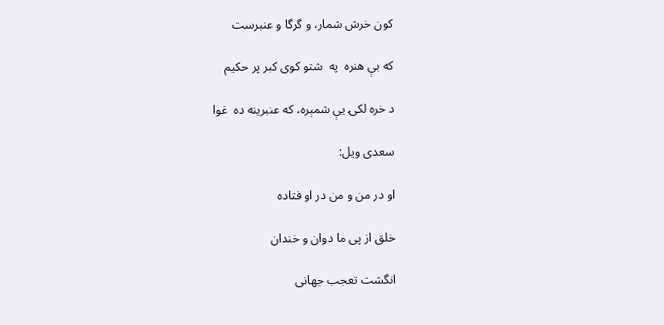كون خرش شمار، و گرگا و عنبرست

که بې هنره  په  شتو کوی کبر پر حکیم

د خره لکۍ یې شمېره، که عنبرینه ده  غوا

سعدى ویل:

او در من و من در او فتاده

خلق از پى ما دوان و خندان

انگشت تعجب جهانى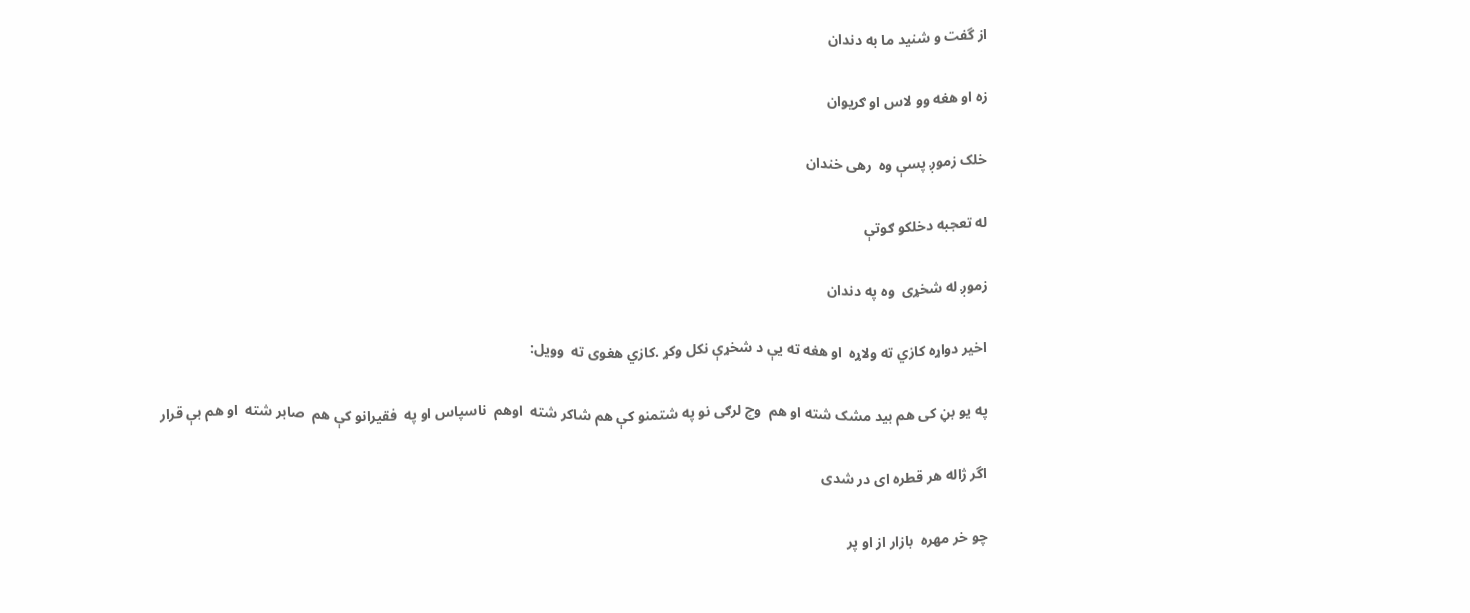از گفت و شنيد ما به دندان

زه او هغه وو لاس او ګریوان

خلک زموږ پسې وه  رهی خندان

له تعجبه دخلکو ګوتې

زموږ له شخړی  وه په دندان

اخیر دواړه کازي ته ولاړه  او هغه ته يې د شخړې نکل وکړ .کازي هغوی ته  وویل:

په یو بڼ کی هم بید مشک شته او هم  وچ لرګی نو په شتمنو کې هم شاکر شته  اوهم  ناسپاس او په  فقیرانو کې هم  صابر شته  او هم بې قرار

اگر ژاله هر قطره اى در شدى

چو خر مهره  بازار از او پر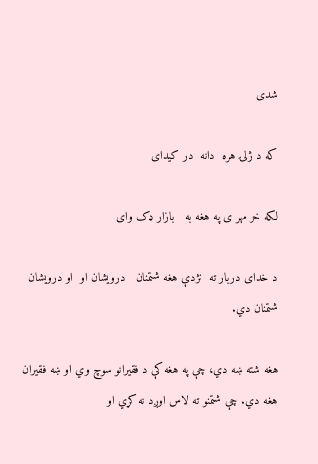شدى

که د ژلۍ هره  دانه  در کیدای

لکه خر مهر ی په هغه به   بازار ډک وای

د خدای دربار ته  نژدې هغه شتمنان   درویشان او  او درویشان شتمنان دي.

هغه شته ښه دي، چې په هغه کې د فقیرانو سوچ وي او ښه فقیران هغه دي. چې شتمنو ته لاس اوږد نه کړي او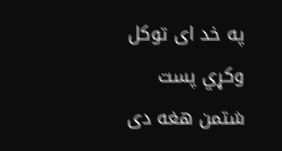په خد ای توکل وکړي پست شتمن هغه دی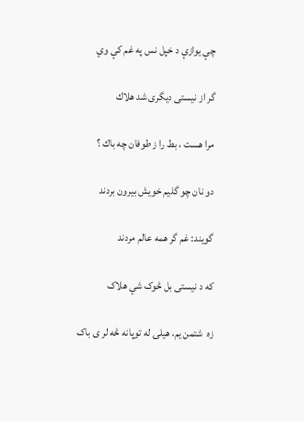چې یوازې د خپل نس په غم کې وي

گر از نيستى ديگرى شد هلاك

مرا هست ، بط را ز طوفان چه باك ؟

دو نان چو گليم خويش بيرون بردند

گويند: غم گر همه عالم مردند

که د نیستی بل څوک شي هلاک

زه  شتمن یم، هیلۍ له توپانه څه لر ی باک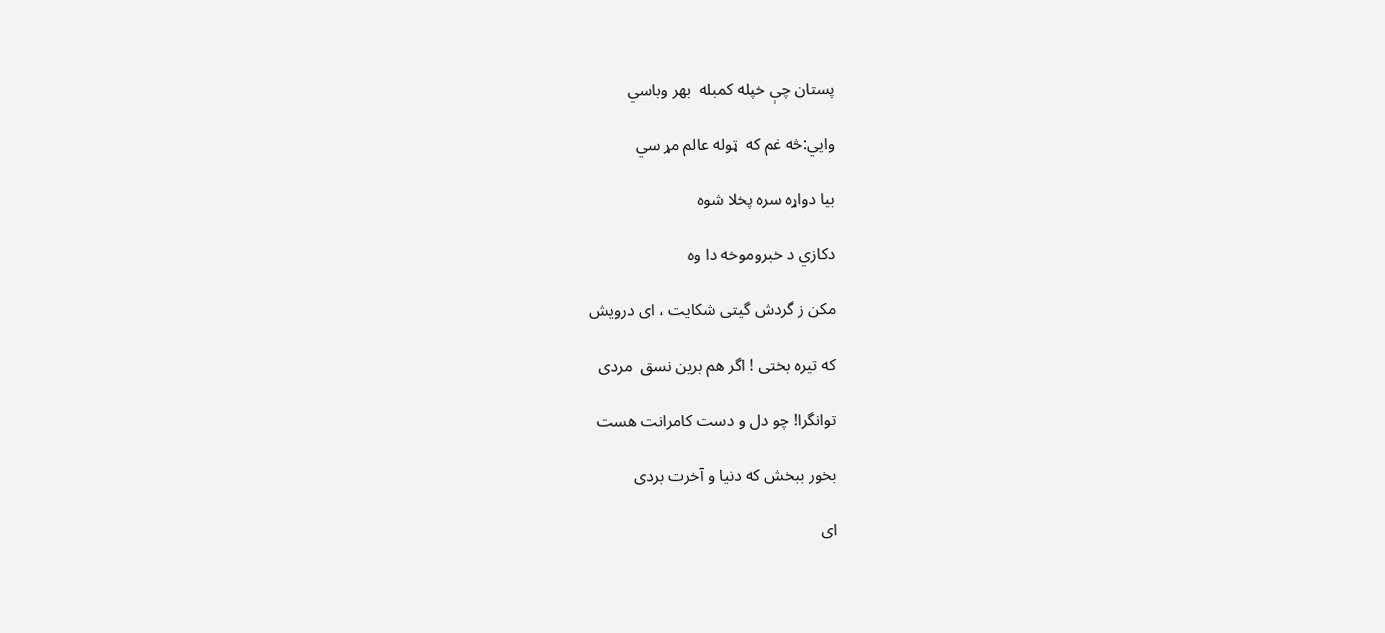پستان چې خپله کمبله  بهر وباسي

وایي:څه غم که  ټوله عالم مړ سي

بیا دواړه سره پخلا شوه

دکازي د خبروموخه دا وه

مكن ز گردش گيتى شكايت ، اى درويش

كه تيره بختى ! اگر هم برين نسق  مردى

توانگرا! چو دل و دست كامرانت هست

بخور ببخش كه دنيا و آخرت بردى

ای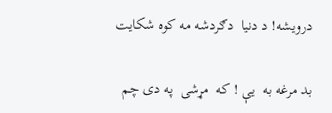درویشه! د دنیا  دګردشه مه کوه شکایت

بد مرغه به  یې ! که  مړشی  په دی چم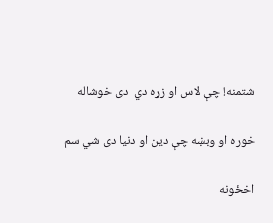شتمنه! چې لاس او زړه دي  دی خوشاله

خوره او وبښه چې دین او دنیا دی شي سم

اخځونه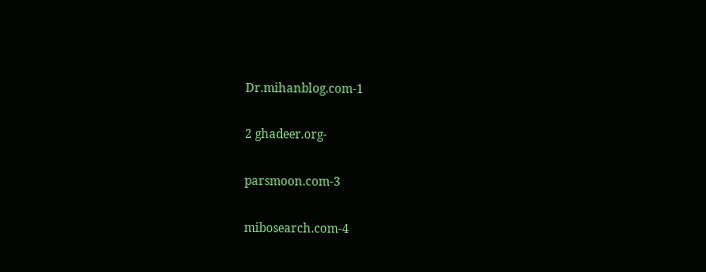Dr.mihanblog.com-1

2 ghadeer.org-

parsmoon.com-3

mibosearch.com-4